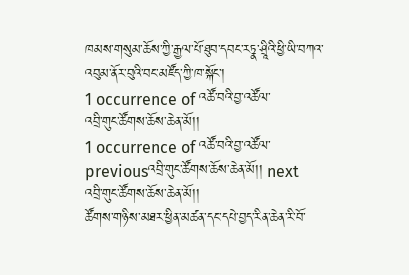ཁམས་གསུམ་ཆོས་ཀྱི་རྒྱལ་པོ་ཐུབ་དབང་རཏྣ་ཤྲཱིའི་ཕྱི་ཡི་བཀའ་འབུམ་ནོར་བུའི་བང་མཛོད་ཀྱི་ཁ་སྐོང་།
1 occurrence of འཚོ་བའི་བྱ་འཚོལ་
འབྲི་གུང་ཚོགས་ཆོས་ཆེན་མོ།།
1 occurrence of འཚོ་བའི་བྱ་འཚོལ་
previousའབྲི་གུང་ཚོགས་ཆོས་ཆེན་མོ།། next
འབྲི་གུང་ཚོགས་ཆོས་ཆེན་མོ།།
ཚོགས་གཉིས་མཐར་ཕྱིན་མཚན་དང་དཔེ་བྱད་རིན་ཆེན་རི་བོ་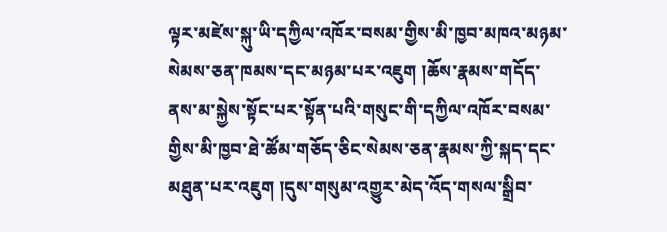ལྟར་མཛེས་སྐུ་ཡི་དཀྱིལ་འཁོར་བསམ་གྱིས་མི་ཁྱབ་མཁའ་མཉམ་སེམས་ཅན་ཁམས་དང་མཉམ་པར་འཇུག །ཆོས་རྣམས་གདོད་ནས་མ་སྐྱེས་སྟོང་པར་སྟོན་པའི་གསུང་གི་དཀྱིལ་འཁོར་བསམ་གྱིས་མི་ཁྱབ་ཐེ་ཚོམ་གཅོད་ཅིང་སེམས་ཅན་རྣམས་ཀྱི་སྐད་དང་མཐུན་པར་འཇུག །དུས་གསུམ་འགྱུར་མེད་འོད་གསལ་སྒྲིབ་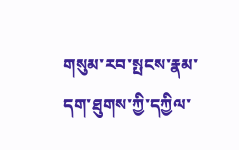གསུམ་རབ་སྤངས་རྣམ་དག་ཐུགས་ཀྱི་དཀྱིལ་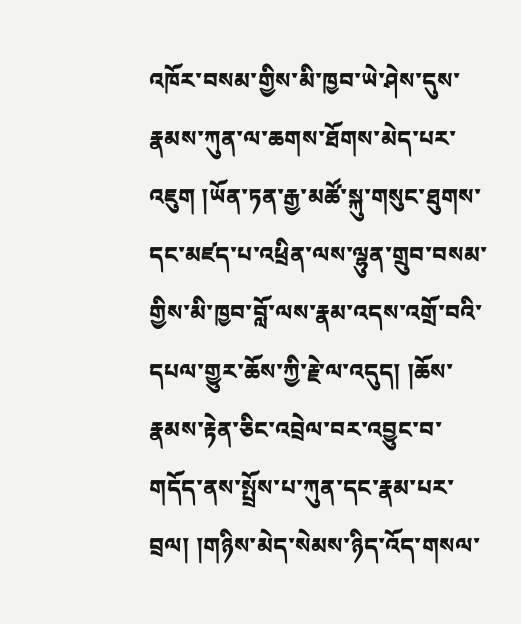འཁོར་བསམ་གྱིས་མི་ཁྱབ་ཡེ་ཤེས་དུས་རྣམས་ཀུན་ལ་ཆགས་ཐོགས་མེད་པར་འཇུག །ཡོན་ཏན་རྒྱ་མཚོ་སྐུ་གསུང་ཐུགས་དང་མཛད་པ་འཕྲིན་ལས་ལྷུན་གྲུབ་བསམ་གྱིས་མི་ཁྱབ་བློ་ལས་རྣམ་འདས་འགྲོ་བའི་དཔལ་གྱུར་ཆོས་ཀྱི་རྗེ་ལ་འདུད། །ཆོས་རྣམས་རྟེན་ཅིང་འབྲེལ་བར་འབྱུང་བ་གདོད་ནས་སྤྲོས་པ་ཀུན་དང་རྣམ་པར་བྲལ། །གཉིས་མེད་སེམས་ཉིད་འོད་གསལ་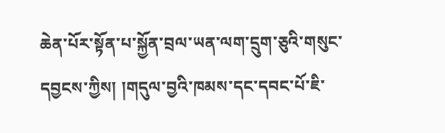ཆེན་པོར་སྟོན་པ་སྐྱོན་བྲལ་ཡན་ལག་དྲུག་ཅུའི་གསུང་དབྱངས་ཀྱིས། །གདུལ་བྱའི་ཁམས་དང་དབང་པོ་ཇི་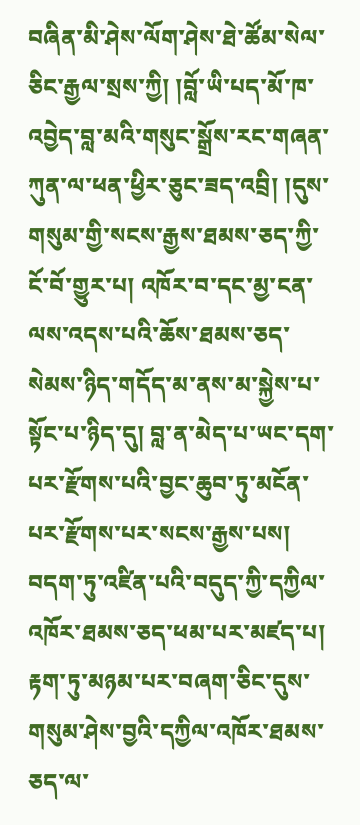བཞིན་མི་ཤེས་ལོག་ཤེས་ཐེ་ཚོམ་སེལ་ཅིང་རྒྱལ་སྲས་ཀྱི། །བློ་ཡི་པད་མོ་ཁ་འབྱེད་བླ་མའི་གསུང་སྒྲོས་རང་གཞན་ཀུན་ལ་ཕན་ཕྱིར་ཅུང་ཟད་འབྲི། །དུས་གསུམ་གྱི་སངས་རྒྱས་ཐམས་ཅད་ཀྱི་ངོ་བོ་གྱུར་པ། འཁོར་བ་དང་མྱ་ངན་ལས་འདས་པའི་ཆོས་ཐམས་ཅད་སེམས་ཉིད་གདོད་མ་ནས་མ་སྐྱེས་པ་སྟོང་པ་ཉིད་དུ། བླ་ན་མེད་པ་ཡང་དག་པར་རྫོགས་པའི་བྱང་ཆུབ་ཏུ་མངོན་པར་རྫོགས་པར་སངས་རྒྱས་པས། བདག་ཏུ་འཛིན་པའི་བདུད་ཀྱི་དཀྱིལ་འཁོར་ཐམས་ཅད་ཕམ་པར་མཛད་པ། རྟག་ཏུ་མཉམ་པར་བཞག་ཅིང་དུས་གསུམ་ཤེས་བྱའི་དཀྱིལ་འཁོར་ཐམས་ཅད་ལ་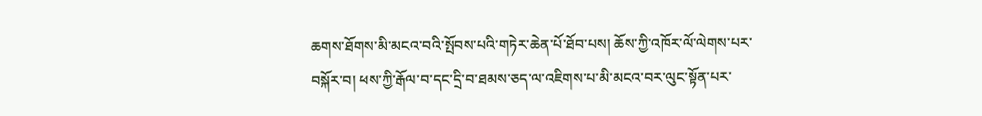ཆགས་ཐོགས་མི་མངའ་བའི་སྤོབས་པའི་གཏེར་ཆེན་པོ་ཐོབ་པས། ཆོས་ཀྱི་འཁོར་ལོ་ལེགས་པར་བསྐོར་བ། ཕས་ཀྱི་རྒོལ་བ་དང་དྲི་བ་ཐམས་ཅད་ལ་འཇིགས་པ་མི་མངའ་བར་ལུང་སྟོན་པར་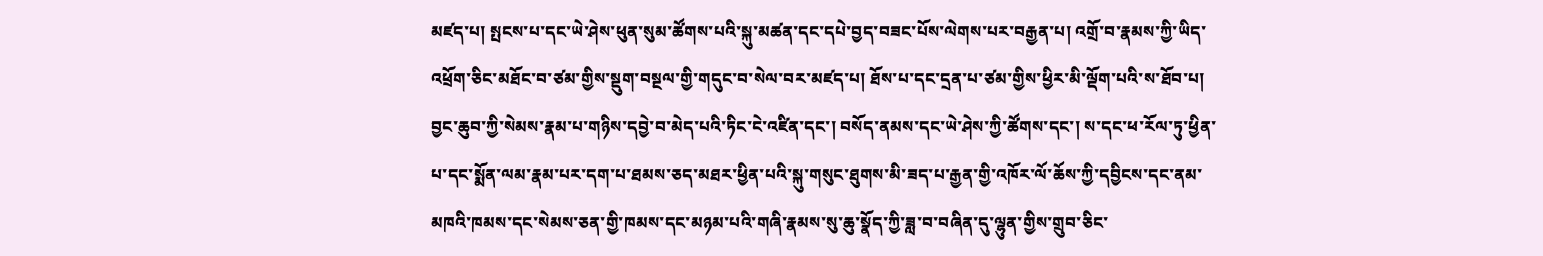མཛད་པ། སྤངས་པ་དང་ཡེ་ཤེས་ཕུན་སུམ་ཚོགས་པའི་སྐུ་མཚན་དང་དཔེ་བྱད་བཟང་པོས་ལེགས་པར་བརྒྱན་པ། འགྲོ་བ་རྣམས་ཀྱི་ཡིད་འཕྲོག་ཅིང་མཐོང་བ་ཙམ་གྱིས་སྡུག་བསྔལ་གྱི་གདུང་བ་སེལ་བར་མཛད་པ། ཐོས་པ་དང་དྲན་པ་ཙམ་གྱིས་ཕྱིར་མི་ལྡོག་པའི་ས་ཐོབ་པ། བྱང་ཆུབ་ཀྱི་སེམས་རྣམ་པ་གཉིས་དབྱེ་བ་མེད་པའི་ཏིང་ངེ་འཛིན་དང་། བསོད་ནམས་དང་ཡེ་ཤེས་ཀྱི་ཚོགས་དང་། ས་དང་ཕ་རོལ་ཏུ་ཕྱིན་པ་དང་སྨོན་ལམ་རྣམ་པར་དག་པ་ཐམས་ཅད་མཐར་ཕྱིན་པའི་སྐུ་གསུང་ཐུགས་མི་ཟད་པ་རྒྱན་གྱི་འཁོར་ལོ་ཆོས་ཀྱི་དབྱིངས་དང་ནམ་མཁའི་ཁམས་དང་སེམས་ཅན་གྱི་ཁམས་དང་མཉམ་པའི་གཞི་རྣམས་སུ་ཆུ་སྣོད་ཀྱི་ཟླ་བ་བཞིན་དུ་ལྷུན་གྱིས་གྲུབ་ཅིང་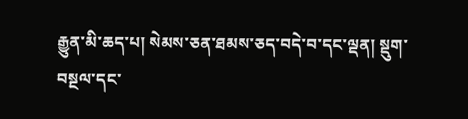རྒྱུན་མི་ཆད་པ། སེམས་ཅན་ཐམས་ཅད་བདེ་བ་དང་ལྡན། སྡུག་བསྔལ་དང་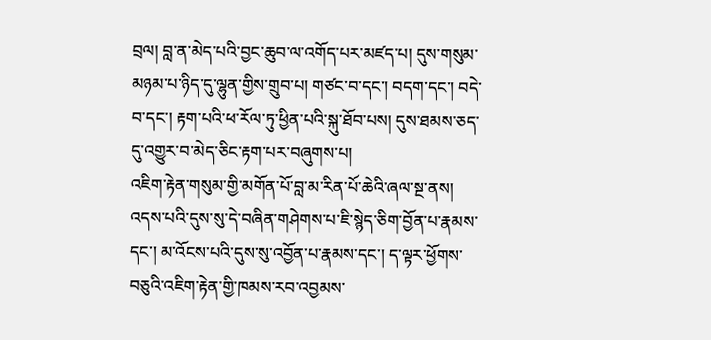བྲལ། བླ་ན་མེད་པའི་བྱང་ཆུབ་ལ་འགོད་པར་མཛད་པ། དུས་གསུམ་མཉམ་པ་ཉིད་དུ་ལྷུན་གྱིས་གྲུབ་པ། གཙང་བ་དང་། བདག་དང་། བདེ་བ་དང་། རྟག་པའི་ཕ་རོལ་ཏུ་ཕྱིན་པའི་སྐུ་ཐོབ་པས། དུས་ཐམས་ཅད་དུ་འགྱུར་བ་མེད་ཅིང་རྟག་པར་བཞུགས་པ།
འཇིག་རྟེན་གསུམ་གྱི་མགོན་པོ་བླ་མ་རིན་པོ་ཆེའི་ཞལ་སྔ་ནས། འདས་པའི་དུས་སུ་དེ་བཞིན་གཤེགས་པ་ཇི་སྙེད་ཅིག་བྱོན་པ་རྣམས་དང་། མ་འོངས་པའི་དུས་སུ་འབྱོན་པ་རྣམས་དང་། ད་ལྟར་ཕྱོགས་བཅུའི་འཇིག་རྟེན་གྱི་ཁམས་རབ་འབྱམས་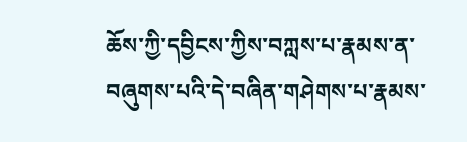ཆོས་ཀྱི་དབྱིངས་ཀྱིས་བཀླས་པ་རྣམས་ན་བཞུགས་པའི་དེ་བཞིན་གཤེགས་པ་རྣམས་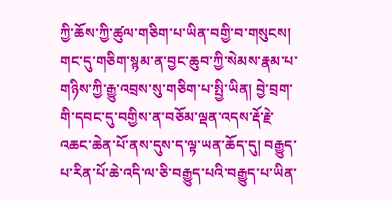ཀྱི་ཆོས་ཀྱི་ཚུལ་གཅིག་པ་ཡིན་བགྱི་བ་གསུངས། གང་དུ་གཅིག་སྙམ་ན་བྱང་ཆུབ་ཀྱི་སེམས་རྣམ་པ་གཉིས་ཀྱི་རྒྱུ་འབྲས་སུ་གཅིག་པ་སྤྱི་ཡིན། བྱེ་བྲག་གི་དབང་དུ་བགྱིས་ན་བཅོམ་ལྡན་འདས་རྡོ་རྗེ་འཆང་ཆེན་པོ་ནས་དུས་ད་ལྟ་ཡན་ཆོད་དུ། བརྒྱུད་པ་རིན་པོ་ཆེ་འདི་ལ་ཅི་བརྒྱུད་པའི་བརྒྱུད་པ་ཡིན་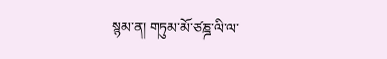སྙམ་ན། གཏུམ་མོ་ཙཎྜ་ལི་ལ་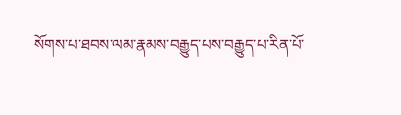སོགས་པ་ཐབས་ལམ་རྣམས་བརྒྱུད་པས་བརྒྱུད་པ་རིན་པོ་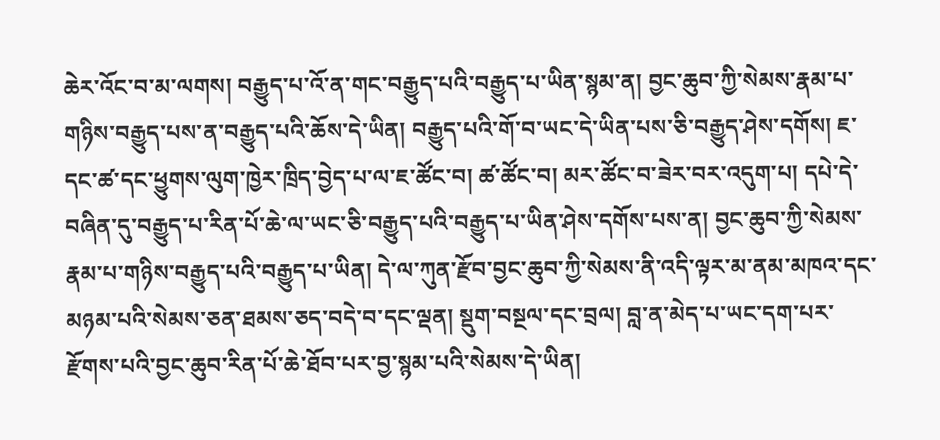ཆེར་འོང་བ་མ་ལགས། བརྒྱུད་པ་འོ་ན་གང་བརྒྱུད་པའི་བརྒྱུད་པ་ཡིན་སྙམ་ན། བྱང་ཆུབ་ཀྱི་སེམས་རྣམ་པ་གཉིས་བརྒྱུད་པས་ན་བརྒྱུད་པའི་ཆོས་དེ་ཡིན། བརྒྱུད་པའི་གོ་བ་ཡང་དེ་ཡིན་པས་ཅི་བརྒྱུད་ཤེས་དགོས། ཇ་དང་ཚ་དང་ཕྱུགས་ལུག་ཁྱེར་ཁྲིད་བྱེད་པ་ལ་ཇ་ཚོང་བ། ཚ་ཚོང་བ། མར་ཚོང་བ་ཟེར་བར་འདུག་པ། དཔེ་དེ་བཞིན་དུ་བརྒྱུད་པ་རིན་པོ་ཆེ་ལ་ཡང་ཅི་བརྒྱུད་པའི་བརྒྱུད་པ་ཡིན་ཤེས་དགོས་པས་ན། བྱང་ཆུབ་ཀྱི་སེམས་རྣམ་པ་གཉིས་བརྒྱུད་པའི་བརྒྱུད་པ་ཡིན། དེ་ལ་ཀུན་རྫོབ་བྱང་ཆུབ་ཀྱི་སེམས་ནི་འདི་ལྟར་མ་ནམ་མཁའ་དང་མཉམ་པའི་སེམས་ཅན་ཐམས་ཅད་བདེ་བ་དང་ལྡན། སྡུག་བསྔལ་དང་བྲལ། བླ་ན་མེད་པ་ཡང་དག་པར་རྫོགས་པའི་བྱང་ཆུབ་རིན་པོ་ཆེ་ཐོབ་པར་བྱ་སྙམ་པའི་སེམས་དེ་ཡིན།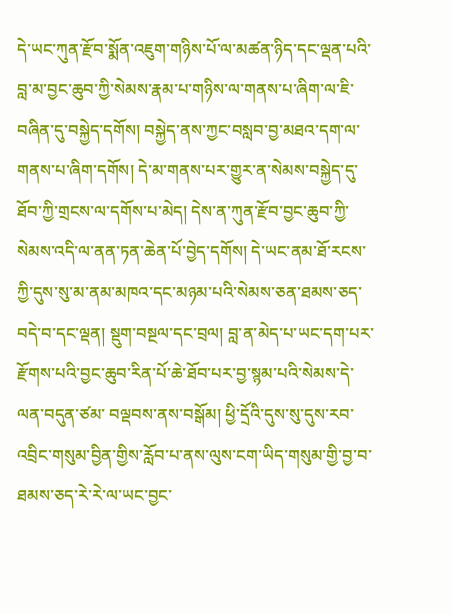དེ་ཡང་ཀུན་རྫོབ་སྨོན་འཇུག་གཉིས་པོ་ལ་མཚན་ཉིད་དང་ལྡན་པའི་བླ་མ་བྱང་ཆུབ་ཀྱི་སེམས་རྣམ་པ་གཉིས་ལ་གནས་པ་ཞིག་ལ་ཇི་བཞིན་དུ་བསྐྱེད་དགོས། བསྐྱེད་ནས་ཀྱང་བསླབ་བྱ་མཐའ་དག་ལ་གནས་པ་ཞིག་དགོས། དེ་མ་གནས་པར་གྱུར་ན་སེམས་བསྐྱེད་དུ་ཐོབ་ཀྱི་གྲངས་ལ་དགོས་པ་མེད། དེས་ན་ཀུན་རྫོབ་བྱང་ཆུབ་ཀྱི་སེམས་འདི་ལ་ནན་ཏན་ཆེན་པོ་བྱེད་དགོས། དེ་ཡང་ནམ་ཐོ་རངས་ཀྱི་དུས་སུ་མ་ནམ་མཁའ་དང་མཉམ་པའི་སེམས་ཅན་ཐམས་ཅད་བདེ་བ་དང་ལྡན། སྡུག་བསྔལ་དང་བྲལ། བླ་ན་མེད་པ་ཡང་དག་པར་རྫོགས་པའི་བྱང་ཆུབ་རིན་པོ་ཆེ་ཐོབ་པར་བྱ་སྙམ་པའི་སེམས་དེ་ལན་བདུན་ཙམ་ བལྡབས་ནས་བསྒོམ། ཕྱི་དྲོའི་དུས་སུ་དུས་རབ་འབྲིང་གསུམ་བྱིན་གྱིས་རློབ་པ་ནས་ལུས་ངག་ཡིད་གསུམ་གྱི་བྱ་བ་ཐམས་ཅད་རེ་རེ་ལ་ཡང་བྱང་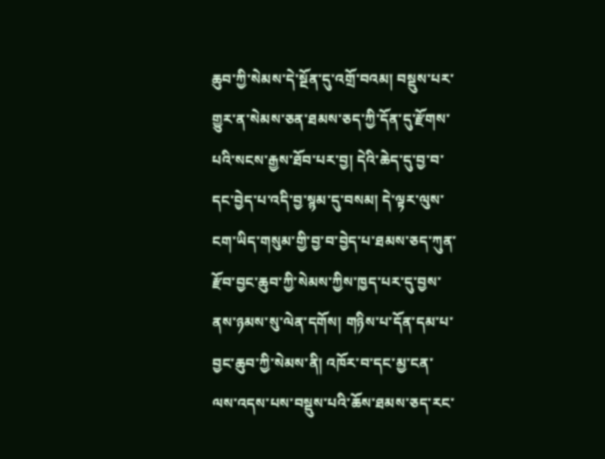ཆུབ་ཀྱི་སེམས་དེ་སྔོན་དུ་འགྲོ་བའམ། བསྡུས་པར་གྱུར་ན་སེམས་ཅན་ཐམས་ཅད་ཀྱི་དོན་དུ་རྫོགས་པའི་སངས་རྒྱས་ཐོབ་པར་བྱ། དེའི་ཆེད་དུ་བྱ་བ་དང་བྱེད་པ་འདི་བྱ་སྙམ་དུ་བསམ། དེ་ལྟར་ལུས་ངག་ཡིད་གསུམ་གྱི་བྱ་བ་བྱེད་པ་ཐམས་ཅད་ཀུན་རྫོབ་བྱང་ཆུབ་ཀྱི་སེམས་ཀྱིས་ཁྱད་པར་དུ་བྱས་ནས་ཉམས་སུ་ལེན་དགོས། གཉིས་པ་དོན་དམ་པ་བྱང་ཆུབ་ཀྱི་སེམས་ནི། འཁོར་བ་དང་མྱ་ངན་ལས་འདས་པས་བསྡུས་པའི་ཆོས་ཐམས་ཅད་རང་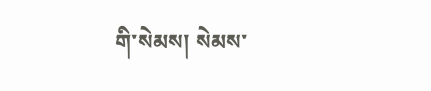གི་སེམས། སེམས་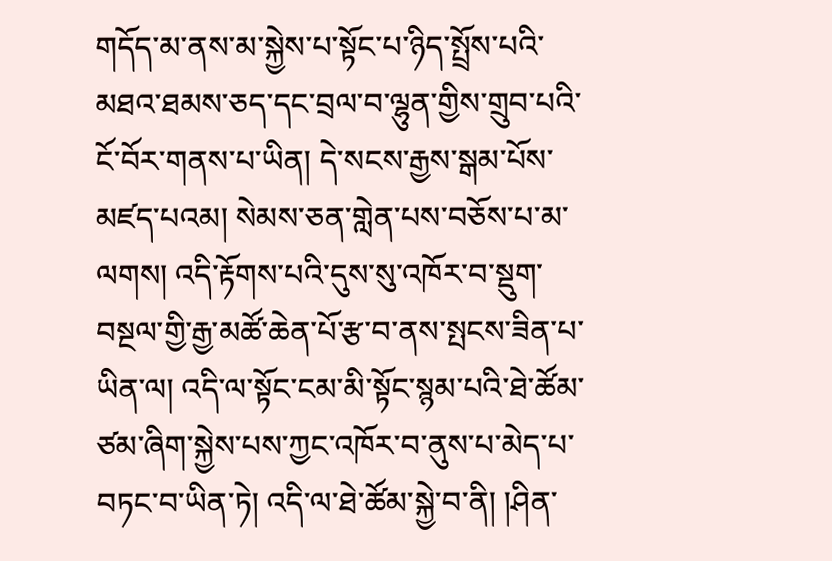གདོད་མ་ནས་མ་སྐྱེས་པ་སྟོང་པ་ཉིད་སྤྲོས་པའི་མཐའ་ཐམས་ཅད་དང་བྲལ་བ་ལྷུན་གྱིས་གྲུབ་པའི་ངོ་བོར་གནས་པ་ཡིན། དེ་སངས་རྒྱས་སྒམ་པོས་མཛད་པའམ། སེམས་ཅན་གླེན་པས་བཅོས་པ་མ་ལགས། འདི་རྟོགས་པའི་དུས་སུ་འཁོར་བ་སྡུག་བསྔལ་གྱི་རྒྱ་མཚོ་ཆེན་པོ་རྩ་བ་ནས་སྤངས་ཟིན་པ་ཡིན་ལ། འདི་ལ་སྟོང་ངམ་མི་སྟོང་སྙམ་པའི་ཐེ་ཚོམ་ཙམ་ཞིག་སྐྱེས་པས་ཀྱང་འཁོར་བ་ནུས་པ་མེད་པ་བཏང་བ་ཡིན་ཏེ། འདི་ལ་ཐེ་ཚོམ་སྐྱེ་བ་ནི། །ཤིན་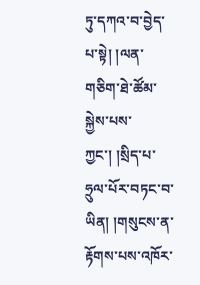ཏུ་དཀའ་བ་བྱེད་པ་སྟེ། །ལན་གཅིག་ཐེ་ཚོམ་སྐྱེས་པས་ཀྱང་། །སྲིད་པ་ཧྲུལ་པོར་བཏང་བ་ཡིན། །གསུངས་ན་རྟོགས་པས་འཁོར་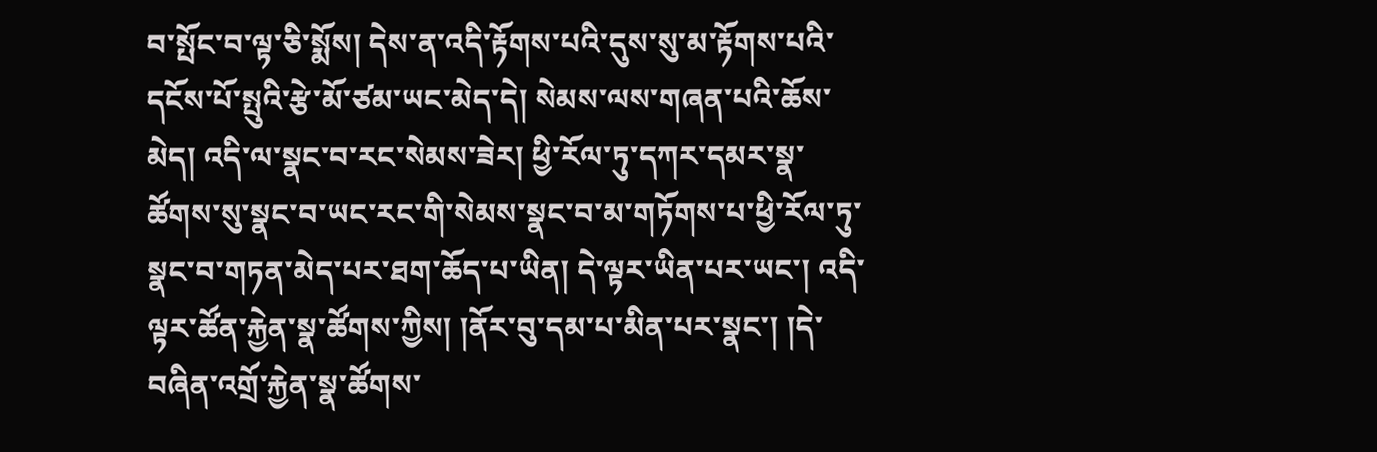བ་སྤོང་བ་ལྟ་ཅི་སྨོས། དེས་ན་འདི་རྟོགས་པའི་དུས་སུ་མ་རྟོགས་པའི་དངོས་པོ་སྤུའི་རྩེ་མོ་ཙམ་ཡང་མེད་དེ། སེམས་ལས་གཞན་པའི་ཆོས་མེད། འདི་ལ་སྣང་བ་རང་སེམས་ཟེར། ཕྱི་རོལ་ཏུ་དཀར་དམར་སྣ་ཚོགས་སུ་སྣང་བ་ཡང་རང་གི་སེམས་སྣང་བ་མ་གཏོགས་པ་ཕྱི་རོལ་ཏུ་སྣང་བ་གཏན་མེད་པར་ཐག་ཆོད་པ་ཡིན། དེ་ལྟར་ཡིན་པར་ཡང་། འདི་ལྟར་ཚོན་རྐྱེན་སྣ་ཚོགས་ཀྱིས། །ནོར་བུ་དམ་པ་མིན་པར་སྣང་། །དེ་བཞིན་འགྲོ་རྐྱེན་སྣ་ཚོགས་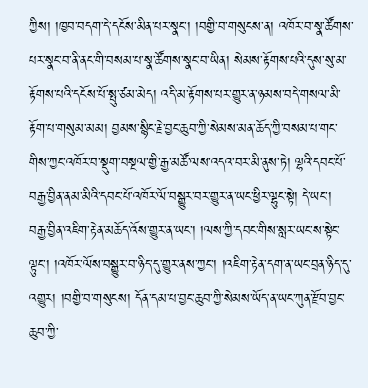ཀྱིས། །ཁྱབ་བདག་དེ་དངོས་མིན་པར་སྣང་། །བགྱི་བ་གསུངས་ན། འཁོར་བ་སྣ་ཚོགས་པར་སྣང་བ་ནི་ནང་གི་བསམ་པ་སྣ་ཚོགས་སྣང་བ་ཡིན། སེམས་རྟོགས་པའི་དུས་སུ་མ་རྟོགས་པའི་དངོས་པོ་སྤུ་ཙམ་མེད། འདི་མ་རྟོགས་པར་གྱུར་ན་ཉམས་བདེ་གསལ་མི་རྟོག་པ་གསུམ་མམ། བྱམས་སྙིང་རྗེ་བྱང་ཆུབ་ཀྱི་སེམས་མན་ཆོད་ཀྱི་བསམ་པ་གང་གིས་ཀྱང་འཁོར་བ་སྡུག་བསྔལ་གྱི་རྒྱ་མཚོ་ལས་འདའ་བར་མི་ནུས་ཏེ། ལྷའི་དབང་པོ་བརྒྱ་བྱིན་ནམ་མིའི་དབང་པོ་འཁོར་ལོ་བསྒྱུར་བར་གྱུར་ན་ཡང་ཕྱིར་ལྷུང་སྟེ། དེ་ཡང་། བརྒྱ་བྱིན་འཇིག་རྟེན་མཆོད་འོས་གྱུར་ན་ཡང་། །ལས་ཀྱི་དབང་གིས་སླར་ཡང་ས་སྟེང་ལྟུང་། །འཁོར་ལོས་བསྒྱུར་བ་ཉིད་དུ་གྱུར་ནས་ཀྱང་། །འཇིག་རྟེན་དག་ན་ཡང་བྲན་ཉིད་དུ་འགྱུར། །བགྱི་བ་གསུངས། དོན་དམ་པ་བྱང་ཆུབ་ཀྱི་སེམས་ཡོད་ན་ཡང་ཀུན་རྫོབ་བྱང་ཆུབ་ཀྱི་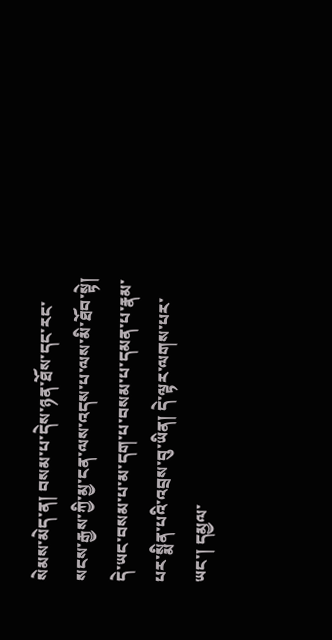སེམས་མེད་ན། བསམ་པ་དེས་ཉན་ཐོས་དང་རང་སངས་རྒྱས་ཀྱི་མྱ་ངན་ལས་འདས་པ་ལས་མི་ཐོབ་སྟེ། དེ་ཡང་བསམ་པ་མ་དག་པ་བསམ་པ་དམན་པ་རྣམ་པར་སྨིན་པའི་འབྲས་བུ་ཡིན། དེ་ལྟར་ལགས་པར་ཡང་། དམྱལ་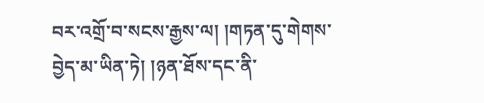བར་འགྲོ་བ་སངས་རྒྱས་ལ། །གཏན་དུ་གེགས་བྱེད་མ་ཡིན་ཏེ། །ཉན་ཐོས་དང་ནི་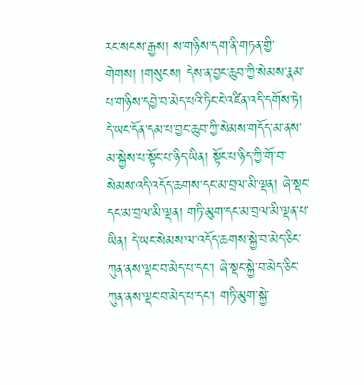རང་སངས་རྒྱས། ས་གཉིས་དག་ནི་གཏན་གྱི་གེགས། །གསུངས། དེས་ན་བྱང་ཆུབ་ཀྱི་སེམས་རྣམ་པ་གཉིས་དབྱེ་བ་མེད་པའི་ཏིང་ངེ་འཛིན་འདི་དགོས་ཏེ། དེ་ཡང་དོན་དམ་པ་བྱང་ཆུབ་ཀྱི་སེམས་གདོད་མ་ནས་མ་སྐྱེས་པ་སྟོང་པ་ཉིད་ཡིན། སྟོང་པ་ཉིད་ཀྱི་གོ་བ་སེམས་འདི་འདོད་ཆགས་དང་མ་བྲལ་མི་ལྡན། ཞེ་སྡང་དང་མ་བྲལ་མི་ལྡན། གཏི་མུག་དང་མ་བྲལ་མི་ལྡན་པ་ཡིན། དེ་ཡང་སེམས་ལ་འདོད་ཆགས་སྐྱེ་བ་མེད་ཅིང་ཀུན་ནས་ལྡང་བ་མེད་པ་དང་། ཞེ་སྡང་སྐྱེ་བ་མེད་ཅིང་ཀུན་ནས་ལྡང་བ་མེད་པ་དང་། གཏི་མུག་སྐྱེ་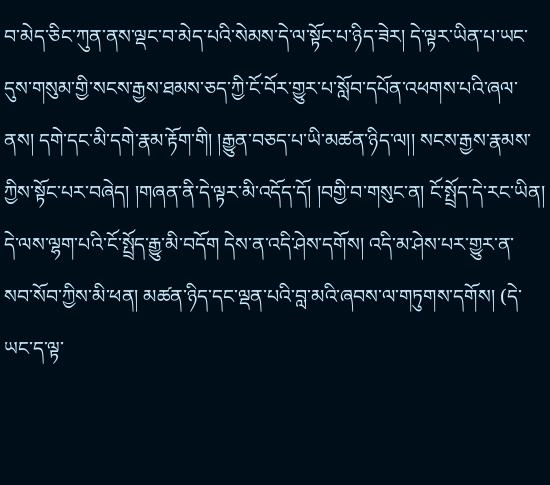བ་མེད་ཅིང་ཀུན་ནས་ལྡང་བ་མེད་པའི་སེམས་དེ་ལ་སྟོང་པ་ཉིད་ཟེར། དེ་ལྟར་ཡིན་པ་ཡང་དུས་གསུམ་གྱི་སངས་རྒྱས་ཐམས་ཅད་ཀྱི་ངོ་བོར་གྱུར་པ་སློབ་དཔོན་འཕགས་པའི་ཞལ་ནས། དགེ་དང་མི་དགེ་རྣམ་རྟོག་གི། །རྒྱུན་བཅད་པ་ཡི་མཚན་ཉིད་ལ།། སངས་རྒྱས་རྣམས་ཀྱིས་སྟོང་པར་བཞེད། །གཞན་ནི་དེ་ལྟར་མི་འདོད་དོ། །བགྱི་བ་གསུང་ན། ངོ་སྤྲོད་དེ་རང་ཡིན། དེ་ལས་ལྷག་པའི་ངོ་སྤྲོད་རྒྱུ་མི་བདོག དེས་ན་འདི་ཤེས་དགོས། འདི་མ་ཤེས་པར་གྱུར་ན་སབ་སོབ་ཀྱིས་མི་ཕན། མཚན་ཉིད་དང་ལྡན་པའི་བླ་མའི་ཞབས་ལ་གཏུགས་དགོས། (དེ་ཡང་ད་ལྟ་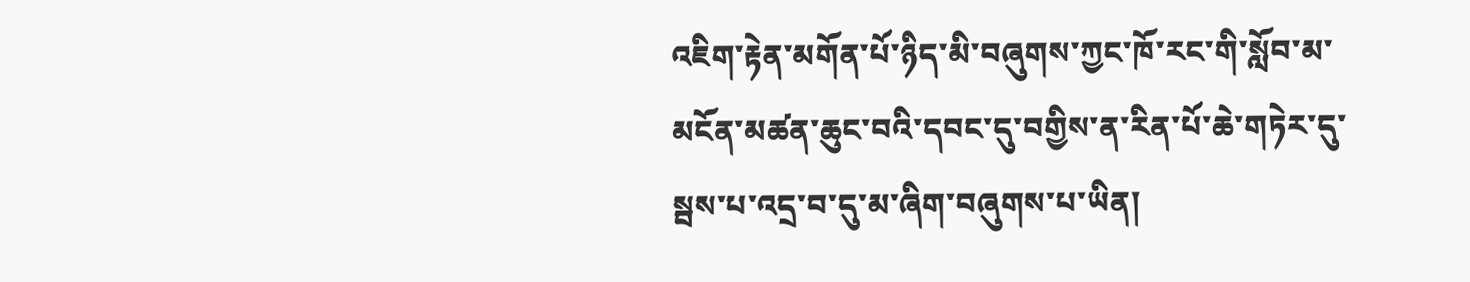འཇིག་རྟེན་མགོན་པོ་ཉིད་མི་བཞུགས་ཀྱང་ཁོ་རང་གི་སློབ་མ་མངོན་མཚན་ཆུང་བའི་དབང་དུ་བགྱིས་ན་རིན་པོ་ཆེ་གཏེར་དུ་སྦས་པ་འདྲ་བ་དུ་མ་ཞིག་བཞུགས་པ་ཡིན།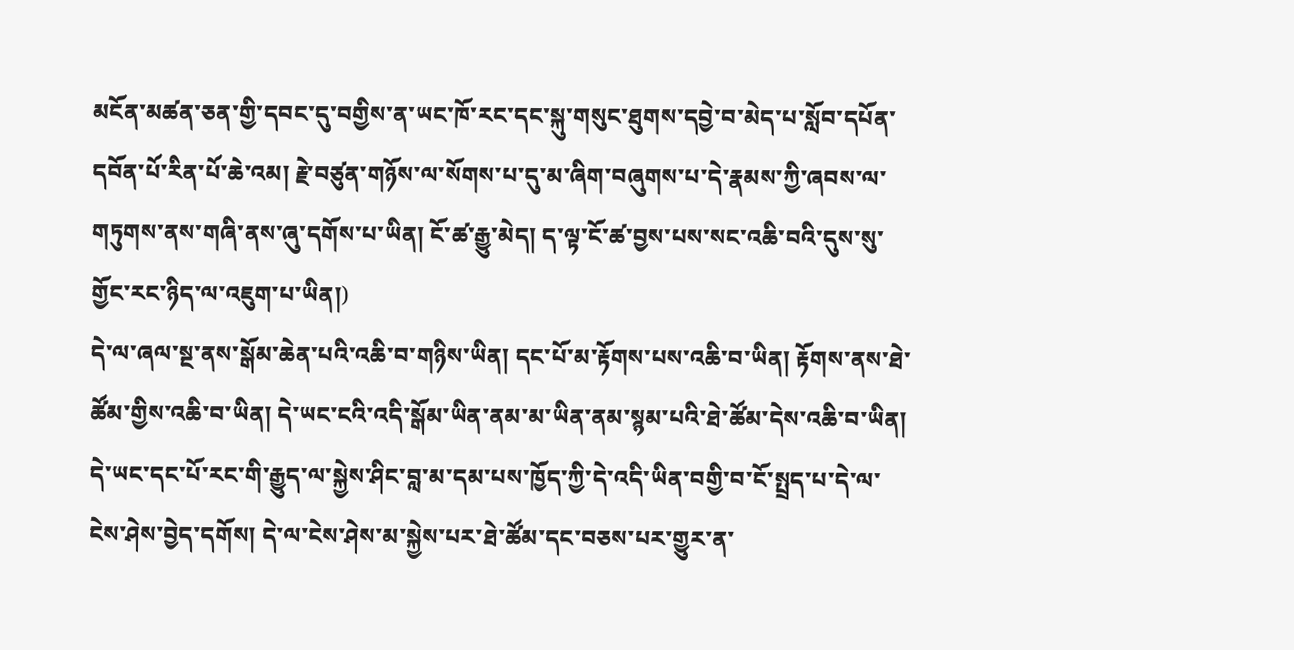མངོན་མཚན་ཅན་གྱི་དབང་དུ་བགྱིས་ན་ཡང་ཁོ་རང་དང་སྐུ་གསུང་ཐུགས་དབྱེ་བ་མེད་པ་སློབ་དཔོན་དབོན་པོ་རིན་པོ་ཆེ་འམ། རྗེ་བཙུན་གཉོས་ལ་སོགས་པ་དུ་མ་ཞིག་བཞུགས་པ་དེ་རྣམས་ཀྱི་ཞབས་ལ་གཏུགས་ནས་གཞི་ནས་ཞུ་དགོས་པ་ཡིན། ངོ་ཚ་རྒྱུ་མེད། ད་ལྟ་ངོ་ཚ་བྱས་པས་སང་འཆི་བའི་དུས་སུ་གྱོང་རང་ཉིད་ལ་འཇུག་པ་ཡིན།)
དེ་ལ་ཞལ་སྔ་ནས་སྒོམ་ཆེན་པའི་འཆི་བ་གཉིས་ཡིན། དང་པོ་མ་རྟོགས་པས་འཆི་བ་ཡིན། རྟོགས་ནས་ཐེ་ཚོམ་གྱིས་འཆི་བ་ཡིན། དེ་ཡང་ངའི་འདི་སྒོམ་ཡིན་ནམ་མ་ཡིན་ནམ་སྙམ་པའི་ཐེ་ཚོམ་དེས་འཆི་བ་ཡིན། དེ་ཡང་དང་པོ་རང་གི་རྒྱུད་ལ་སྐྱེས་ཤིང་བླ་མ་དམ་པས་ཁྱོད་ཀྱི་དེ་འདི་ཡིན་བགྱི་བ་ངོ་སྤྲད་པ་དེ་ལ་ངེས་ཤེས་བྱེད་དགོས། དེ་ལ་ངེས་ཤེས་མ་སྐྱེས་པར་ཐེ་ཚོམ་དང་བཅས་པར་གྱུར་ན་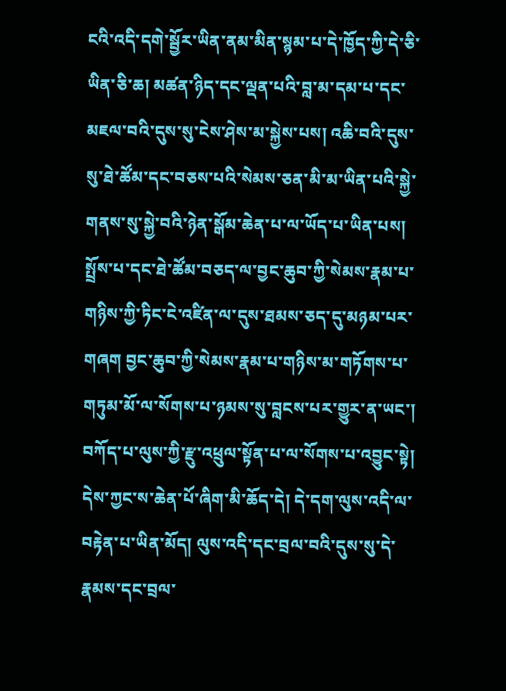ངའི་འདི་དགེ་སྦྱོར་ཡིན་ནམ་མིན་སྙམ་པ་དེ་ཁྱོད་ཀྱི་དེ་ཅི་ཡིན་ཅི་ཆ། མཚན་ཉིད་དང་ལྡན་པའི་བླ་མ་དམ་པ་དང་མཇལ་བའི་དུས་སུ་ངེས་ཤེས་མ་སྐྱེས་པས། འཆི་བའི་དུས་སུ་ཐེ་ཚོམ་དང་བཅས་པའི་སེམས་ཅན་མི་མ་ཡིན་པའི་སྐྱེ་གནས་སུ་སྐྱེ་བའི་ཉེན་སྒོམ་ཆེན་པ་ལ་ཡོད་པ་ཡིན་པས། སྤྲོས་པ་དང་ཐེ་ཚོམ་བཅད་ལ་བྱང་ཆུབ་ཀྱི་སེམས་རྣམ་པ་གཉིས་ཀྱི་ཏིང་ངེ་འཛིན་ལ་དུས་ཐམས་ཅད་དུ་མཉམ་པར་གཞག བྱང་ཆུབ་ཀྱི་སེམས་རྣམ་པ་གཉིས་མ་གཏོགས་པ་གཏུམ་མོ་ལ་སོགས་པ་ཉམས་སུ་བླངས་པར་གྱུར་ན་ཡང་། བཀོད་པ་ལུས་ཀྱི་རྫུ་འཕྲུལ་སྟོན་པ་ལ་སོགས་པ་འབྱུང་སྟེ། དེས་ཀྱང་ས་ཆེན་པོ་ཞིག་མི་ཆོད་དེ། དེ་དག་ལུས་འདི་ལ་བརྟེན་པ་ཡིན་མོད། ལུས་འདི་དང་བྲལ་བའི་དུས་སུ་དེ་རྣམས་དང་བྲལ་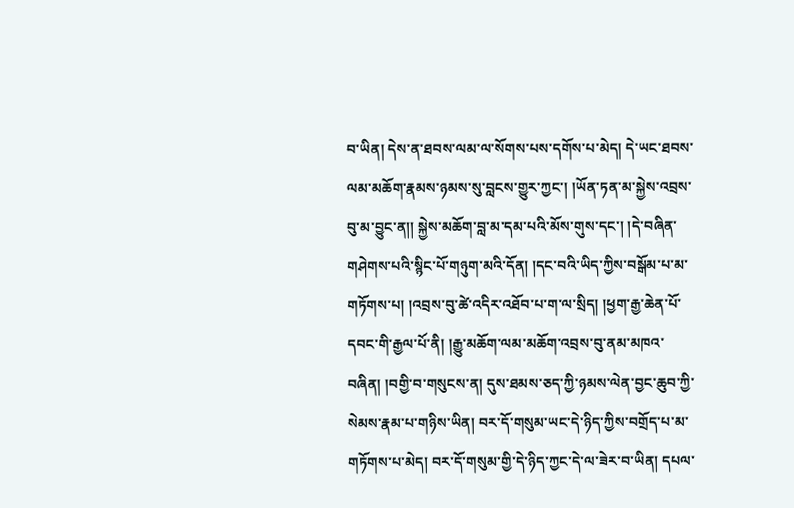བ་ཡིན། དེས་ན་ཐབས་ལམ་ལ་སོགས་པས་དགོས་པ་མེད། དེ་ཡང་ཐབས་ལམ་མཆོག་རྣམས་ཉམས་སུ་བླངས་གྱུར་ཀྱང་། །ཡོན་ཏན་མ་སྐྱེས་འབྲས་བུ་མ་བྱུང་ན།། སྐྱེས་མཆོག་བླ་མ་དམ་པའི་མོས་གུས་དང་། །དེ་བཞིན་གཤེགས་པའི་སྙིང་པོ་གཉུག་མའི་དོན། །དང་བའི་ཡིད་ཀྱིས་བསྒོམ་པ་མ་གཏོགས་པ། །འབྲས་བུ་ཚེ་འདིར་འཐོབ་པ་ག་ལ་སྲིད། །ཕྱག་རྒྱ་ཆེན་པོ་དབང་གི་རྒྱལ་པོ་ནི། །རྒྱུ་མཆོག་ལམ་མཆོག་འབྲས་བུ་ནམ་མཁའ་བཞིན། །བགྱི་བ་གསུངས་ན། དུས་ཐམས་ཅད་ཀྱི་ཉམས་ལེན་བྱང་ཆུབ་ཀྱི་སེམས་རྣམ་པ་གཉིས་ཡིན། བར་དོ་གསུམ་ཡང་དེ་ཉིད་ཀྱིས་བགྲོད་པ་མ་གཏོགས་པ་མེད། བར་དོ་གསུམ་གྱི་དེ་ཉིད་ཀྱང་དེ་ལ་ཟེར་བ་ཡིན། དཔལ་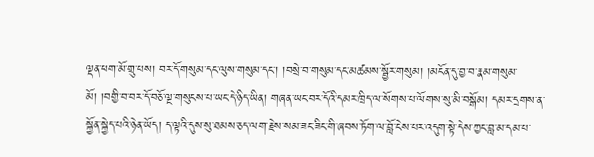ལྡན་ཕག་མོ་གྲུ་པས། བར་དོ་གསུམ་དང་ལུས་གསུམ་དང་། །བསྲེ་བ་གསུམ་དང་མཚམས་སྦྱོར་གསུམ། །མངོན་དུ་བྱ་བ་རྣམ་གསུམ་མོ། །བགྱི་བ་བར་དོ་བཅོ་ལྔ་གསུངས་པ་ཡང་དེ་ཉིད་ཡིན། གཞན་ཡང་བར་དོའི་དམར་ཁྲིད་ལ་སོགས་པ་ལོགས་སུ་མི་བསྒོམ། དམར་དྲགས་ན་སྐྱོན་སྐྱེད་པའི་ཉེན་ཡོད། ད་ལྟའི་དུས་སུ་ཐམས་ཅད་ལག་རྗེས་སམ་ཟང་ཟིང་གི་ཞབས་ཏོག་ལ་བློ་ངེས་པར་འདུག་སྟེ་དེས་ཀྱང་བླ་མ་དམ་པ་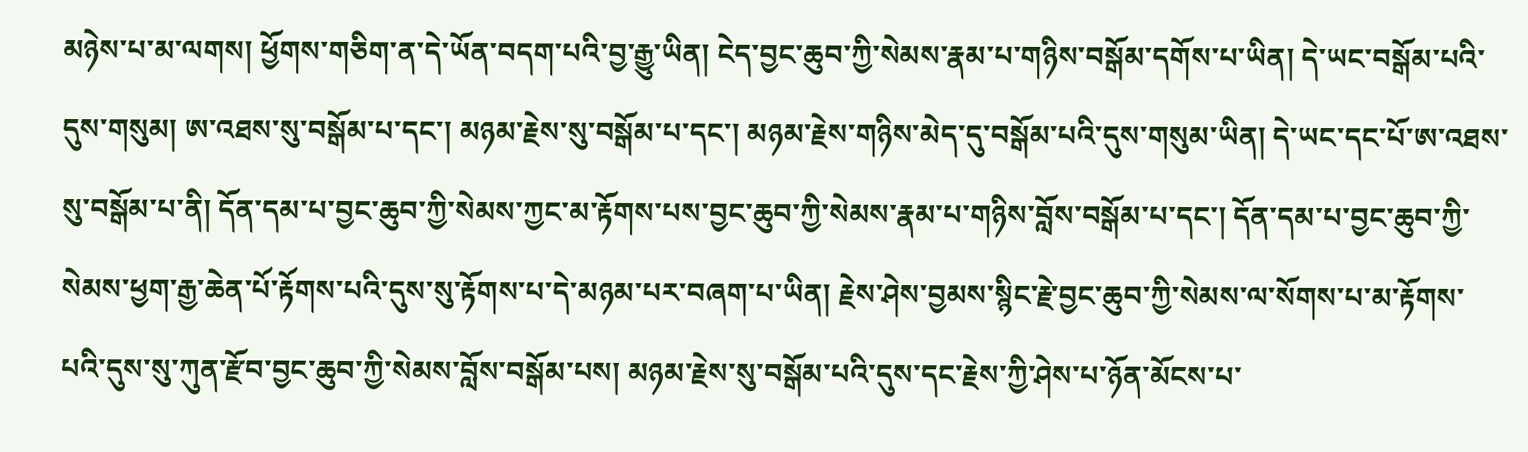མཉེས་པ་མ་ལགས། ཕྱོགས་གཅིག་ན་དེ་ཡོན་བདག་པའི་བྱ་རྒྱུ་ཡིན། ངེད་བྱང་ཆུབ་ཀྱི་སེམས་རྣམ་པ་གཉིས་བསྒོམ་དགོས་པ་ཡིན། དེ་ཡང་བསྒོམ་པའི་དུས་གསུམ། ཨ་འཐས་སུ་བསྒོམ་པ་དང་། མཉམ་རྗེས་སུ་བསྒོམ་པ་དང་། མཉམ་རྗེས་གཉིས་མེད་དུ་བསྒོམ་པའི་དུས་གསུམ་ཡིན། དེ་ཡང་དང་པོ་ཨ་འཐས་སུ་བསྒོམ་པ་ནི། དོན་དམ་པ་བྱང་ཆུབ་ཀྱི་སེམས་ཀྱང་མ་རྟོགས་པས་བྱང་ཆུབ་ཀྱི་སེམས་རྣམ་པ་གཉིས་བློས་བསྒོམ་པ་དང་། དོན་དམ་པ་བྱང་ཆུབ་ཀྱི་སེམས་ཕྱག་རྒྱ་ཆེན་པོ་རྟོགས་པའི་དུས་སུ་རྟོགས་པ་དེ་མཉམ་པར་བཞག་པ་ཡིན། རྗེས་ཤེས་བྱམས་སྙིང་རྗེ་བྱང་ཆུབ་ཀྱི་སེམས་ལ་སོགས་པ་མ་རྟོགས་པའི་དུས་སུ་ཀུན་རྫོབ་བྱང་ཆུབ་ཀྱི་སེམས་བློས་བསྒོམ་པས། མཉམ་རྗེས་སུ་བསྒོམ་པའི་དུས་དང་རྗེས་ཀྱི་ཤེས་པ་ཉོན་མོངས་པ་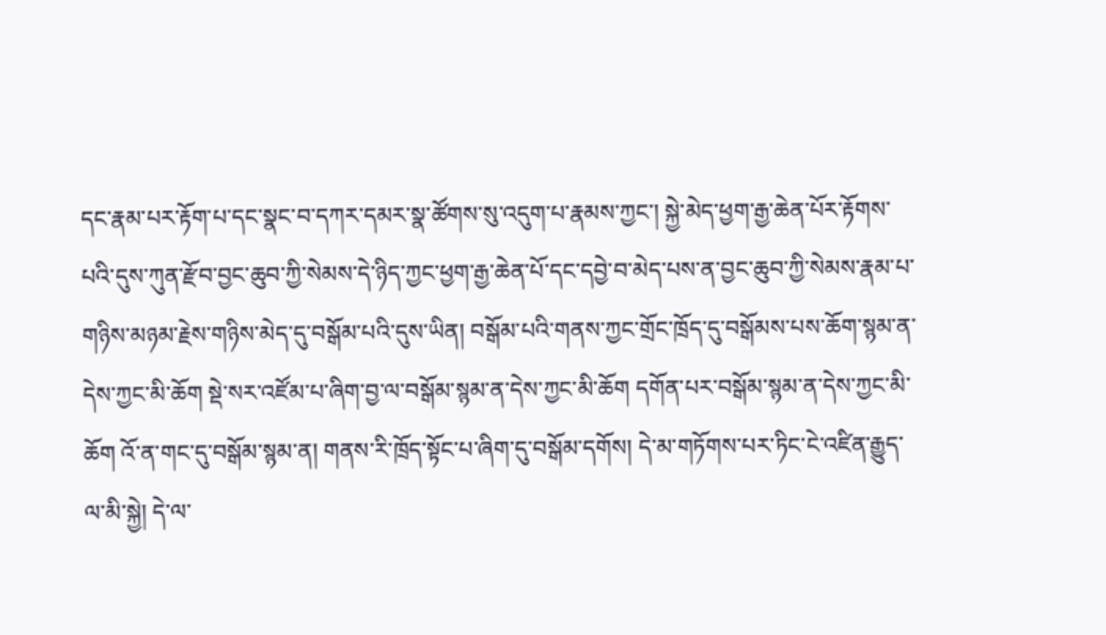དང་རྣམ་པར་རྟོག་པ་དང་སྣང་བ་དཀར་དམར་སྣ་ཚོགས་སུ་འདུག་པ་རྣམས་ཀྱང་། སྐྱེ་མེད་ཕྱག་རྒྱ་ཆེན་པོར་རྟོགས་པའི་དུས་ཀུན་རྫོབ་བྱང་ཆུབ་ཀྱི་སེམས་དེ་ཉིད་ཀྱང་ཕྱག་རྒྱ་ཆེན་པོ་དང་དབྱེ་བ་མེད་པས་ན་བྱང་ཆུབ་ཀྱི་སེམས་རྣམ་པ་གཉིས་མཉམ་རྗེས་གཉིས་མེད་དུ་བསྒོམ་པའི་དུས་ཡིན། བསྒོམ་པའི་གནས་ཀྱང་གྲོང་ཁྲོད་དུ་བསྒོམས་པས་ཆོག་སྙམ་ན་དེས་ཀྱང་མི་ཆོག སྡེ་སར་འཛོམ་པ་ཞིག་བྱ་ལ་བསྒོམ་སྙམ་ན་དེས་ཀྱང་མི་ཆོག དགོན་པར་བསྒོམ་སྙམ་ན་དེས་ཀྱང་མི་ཆོག འོ་ན་གང་དུ་བསྒོམ་སྙམ་ན། གནས་རི་ཁྲོད་སྟོང་པ་ཞིག་དུ་བསྒོམ་དགོས། དེ་མ་གཏོགས་པར་ཏིང་ངེ་འཛིན་རྒྱུད་ལ་མི་སྐྱེ། དེ་ལ་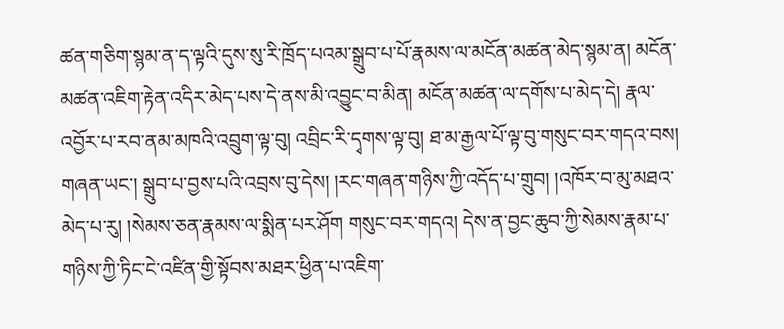ཚན་གཅིག་སྙམ་ན་ད་ལྟའི་དུས་སུ་རི་ཁྲོད་པའམ་སྒྲུབ་པ་པོ་རྣམས་ལ་མངོན་མཚན་མེད་སྙམ་ན། མངོན་མཚན་འཇིག་རྟེན་འདིར་མེད་པས་དེ་ནས་མི་འབྱུང་བ་མིན། མངོན་མཚན་ལ་དགོས་པ་མེད་དེ། རྣལ་འབྱོར་པ་རབ་ནམ་མཁའི་འབྲུག་ལྟ་བུ། འབྲིང་རི་དྭགས་ལྟ་བུ། ཐ་མ་རྒྱལ་པོ་ལྟ་བུ་གསུང་བར་གདའ་བས། གཞན་ཡང་། སྒྲུབ་པ་བྱས་པའི་འབྲས་བུ་དེས། །རང་གཞན་གཉིས་ཀྱི་འདོད་པ་གྲུབ། །འཁོར་བ་མུ་མཐའ་མེད་པ་རུ། །སེམས་ཅན་རྣམས་ལ་སྨིན་པར་ཤོག གསུང་བར་གདའ། དེས་ན་བྱང་ཆུབ་ཀྱི་སེམས་རྣམ་པ་གཉིས་ཀྱི་ཏིང་ངེ་འཛིན་གྱི་སྟོབས་མཐར་ཕྱིན་པ་འཇིག་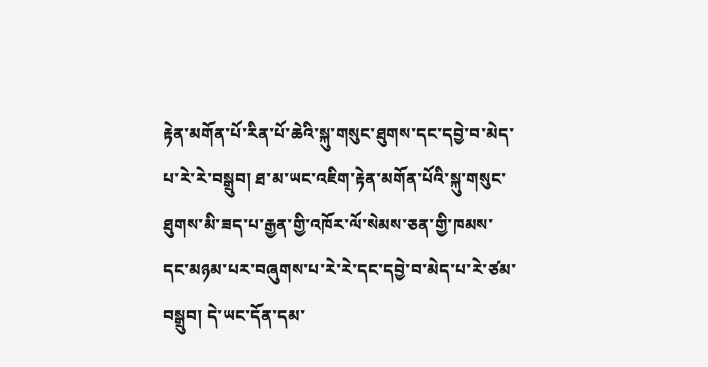རྟེན་མགོན་པོ་རིན་པོ་ཆེའི་སྐུ་གསུང་ཐུགས་དང་དབྱེ་བ་མེད་པ་རེ་རེ་བསྒྲུབ། ཐ་མ་ཡང་འཇིག་རྟེན་མགོན་པོའི་སྐུ་གསུང་ཐུགས་མི་ཟད་པ་རྒྱན་གྱི་འཁོར་ལོ་སེམས་ཅན་གྱི་ཁམས་དང་མཉམ་པར་བཞུགས་པ་རེ་རེ་དང་དབྱེ་བ་མེད་པ་རེ་ཙམ་བསྒྲུབ། དེ་ཡང་དོན་དམ་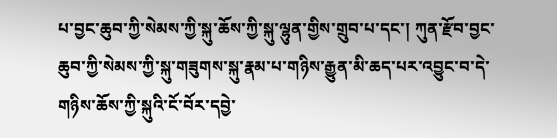པ་བྱང་ཆུབ་ཀྱི་སེམས་ཀྱི་སྐུ་ཆོས་ཀྱི་སྐུ་ལྷུན་གྱིས་གྲུབ་པ་དང་། ཀུན་རྫོབ་བྱང་ཆུབ་ཀྱི་སེམས་ཀྱི་སྐུ་གཟུགས་སྐུ་རྣམ་པ་གཉིས་རྒྱུན་མི་ཆད་པར་འབྱུང་བ་དེ་གཉིས་ཆོས་ཀྱི་སྐུའི་ངོ་བོར་དབྱེ་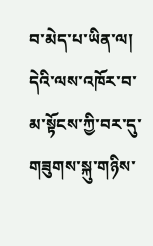བ་མེད་པ་ཡིན་ལ། དེའི་ལས་འཁོར་བ་མ་སྟོངས་ཀྱི་བར་དུ་གཟུགས་སྐུ་གཉིས་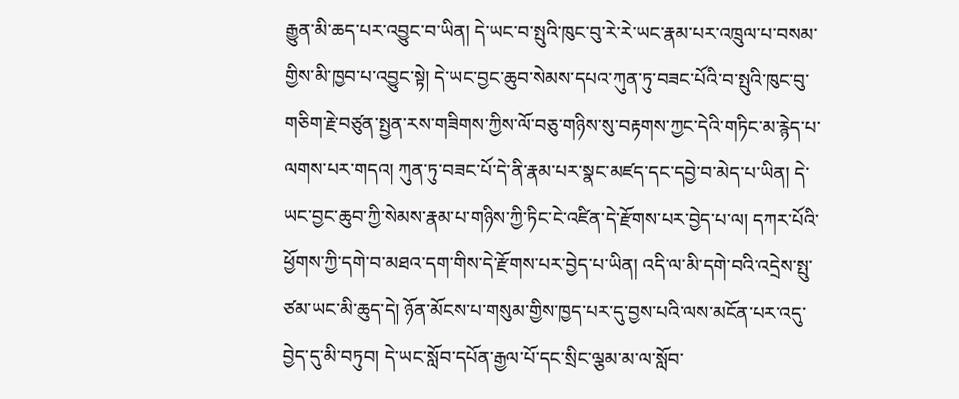རྒྱུན་མི་ཆད་པར་འབྱུང་བ་ཡིན། དེ་ཡང་བ་སྤུའི་ཁུང་བུ་རེ་རེ་ཡང་རྣམ་པར་འཁྲུལ་པ་བསམ་གྱིས་མི་ཁྱབ་པ་འབྱུང་སྟེ། དེ་ཡང་བྱང་ཆུབ་སེམས་དཔའ་ཀུན་ཏུ་བཟང་པོའི་བ་སྤུའི་ཁུང་བུ་གཅིག་རྗེ་བཙུན་སྤྱན་རས་གཟིགས་ཀྱིས་ལོ་བཅུ་གཉིས་སུ་བརྟགས་ཀྱང་དེའི་གཏིང་མ་རྙེད་པ་ལགས་པར་གདའ། ཀུན་ཏུ་བཟང་པོ་དེ་ནི་རྣམ་པར་སྣང་མཛད་དང་དབྱེ་བ་མེད་པ་ཡིན། དེ་ཡང་བྱང་ཆུབ་ཀྱི་སེམས་རྣམ་པ་གཉིས་ཀྱི་ཏིང་ངེ་འཛིན་དེ་རྫོགས་པར་བྱེད་པ་ལ། དཀར་པོའི་ཕྱོགས་ཀྱི་དགེ་བ་མཐའ་དག་གིས་དེ་རྫོགས་པར་བྱེད་པ་ཡིན། འདི་ལ་མི་དགེ་བའི་འདྲེས་སྤུ་ཙམ་ཡང་མི་ཆུད་དེ། ཉོན་མོངས་པ་གསུམ་གྱིས་ཁྱད་པར་དུ་བྱས་པའི་ལས་མངོན་པར་འདུ་བྱེད་དུ་མི་བཏུབ། དེ་ཡང་སློབ་དཔོན་རྒྱལ་པོ་དང་སྲིང་ལྕམ་མ་ལ་སློབ་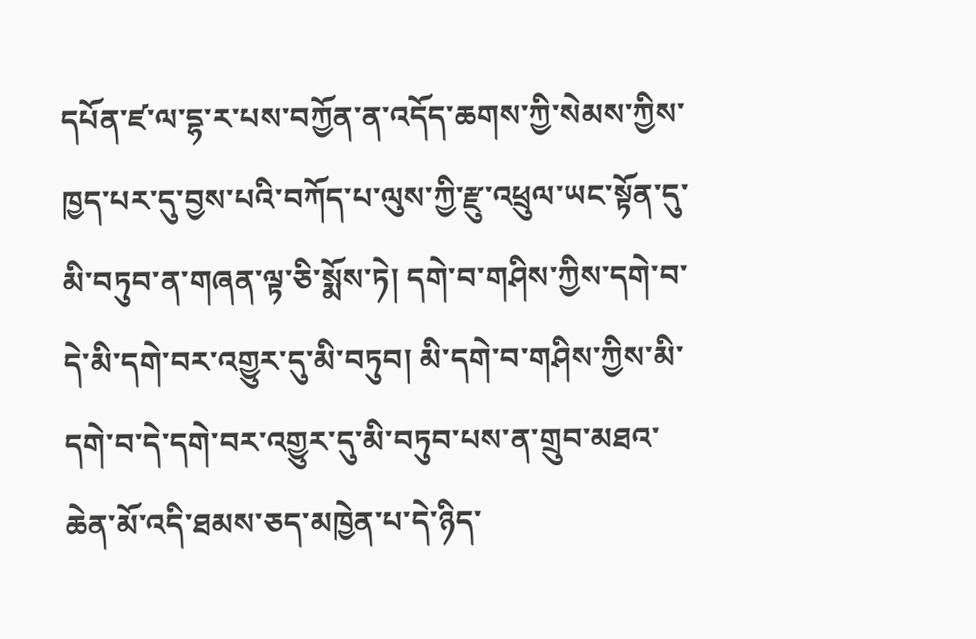དཔོན་ཛ་ལ་དྷ་ར་པས་བཀྱོན་ན་འདོད་ཆགས་ཀྱི་སེམས་ཀྱིས་ཁྱད་པར་དུ་བྱས་པའི་བཀོད་པ་ལུས་ཀྱི་རྫུ་འཕྲུལ་ཡང་སྟོན་དུ་མི་བཏུབ་ན་གཞན་ལྟ་ཅི་སྨོས་ཏེ། དགེ་བ་གཤིས་ཀྱིས་དགེ་བ་དེ་མི་དགེ་བར་འགྱུར་དུ་མི་བཏུབ། མི་དགེ་བ་གཤིས་ཀྱིས་མི་དགེ་བ་དེ་དགེ་བར་འགྱུར་དུ་མི་བཏུབ་པས་ན་གྲུབ་མཐའ་ཆེན་མོ་འདི་ཐམས་ཅད་མཁྱེན་པ་དེ་ཉིད་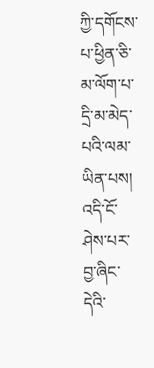ཀྱི་དགོངས་པ་ཕྱིན་ཅི་མ་ལོག་པ་དྲི་མ་མེད་པའི་ལམ་ཡིན་པས། འདི་ངོ་ཤེས་པར་བྱ་ཞིང་དེའི་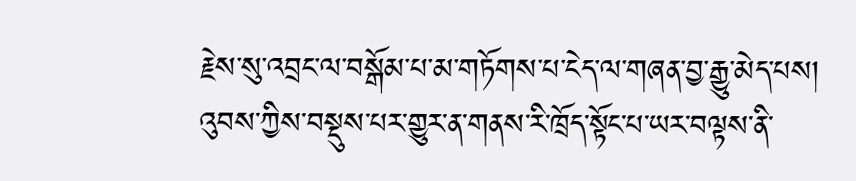རྗེས་སུ་འབྲང་ལ་བསྒོམ་པ་མ་གཏོགས་པ་ངེད་ལ་གཞན་བྱ་རྒྱུ་མེད་པས། འུབས་ཀྱིས་བསྡུས་པར་གྱུར་ན་གནས་རི་ཁྲོད་སྟོང་པ་ཡར་བལྟས་ནི་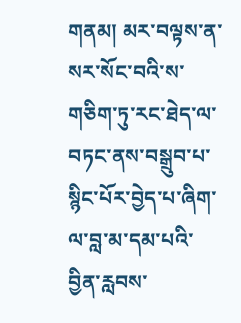གནམ། མར་བལྟས་ན་སར་སོང་བའི་ས་གཅིག་ཏུ་རང་ཐེད་ལ་བཏང་ནས་བསྒྲུབ་པ་སྙིང་པོར་བྱེད་པ་ཞིག་ལ་བླ་མ་དམ་པའི་བྱིན་རླབས་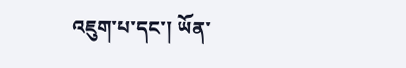འཇུག་པ་དང་། ཡོན་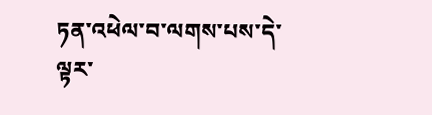ཏན་འཕེལ་བ་ལགས་པས་དེ་ལྟར་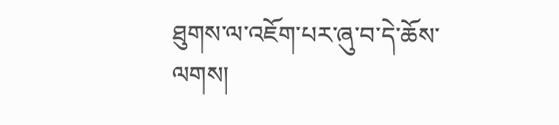ཐུགས་ལ་འཇོག་པར་ཞུ་བ་དེ་ཆོས་ལགས།